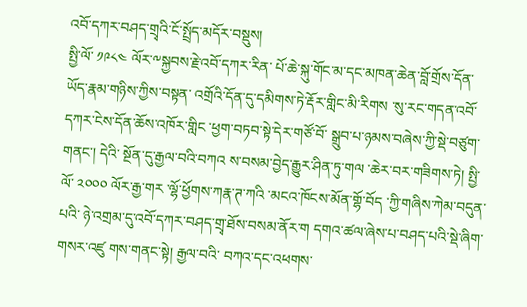འབོ་དཀར་བཤད་གྲྭའི་ངོ་སྤྲོད་མདོར་བསྡུས།
སྤྱི་ལོ་ ༡༩༨༤ ལོར་༸སྐྱབས་རྗེ་འབོ་དཀར་རིན་ པོ་ཆེ་སྐུ་གོང་མ་དང་མཁན་ཆེན་བློ་གྲོས་དོན་ ཡོད་རྣམ་གཉིས་ཀྱིས་བསྟན་ འགྲོའི་དོན་དུ་དམིགས་ཏེ་རྡོར་གླིང་མི་རིགས ་སུ་རང་གདན་འབོ་དཀར་ངེས་དོན་ཆོས་འཁོར་གླིང ་ཕྱག་བཏབ་སྟེ་དེར་གཙོ་བོ་ སྒྲུབ་པ་ཉམས་བཞེས་ཀྱི་སྡེ་བཙུག་གནང་། དེའི་ སྔོན་དུ་རྒྱལ་བའི་བཀའ ས་བསམ་བྱེད་རྒྱུར་ཤིན་ཏུ་གལ ་ཆེར་བར་གཟིགས་ཏེ། སྤྱི་ལོ་ ༢༠༠༠ ལོར་རྒྱ་གར ་ལྷོ་ཕྱོགས་ཀརྣ་ཊ་ཀའི ་མངའ་ཁོངས་མོན་གྷོ་བོད ་ཀྱི་གཞིས་ཀེམ་བདུན་པའི་ ཉེ་འགྲམ་དུ་འབོ་དཀར་བཤད་གྲྭ་ཐོས་བསམ་ནོར་ག དགའ་ཚལ་ཞེས་པ་བཤད་པའི་སྡེ་ཞིག་གསར་འཛུ གས་གནང་སྟེ། རྒྱལ་བའི་ བཀའ་དང་འཕགས་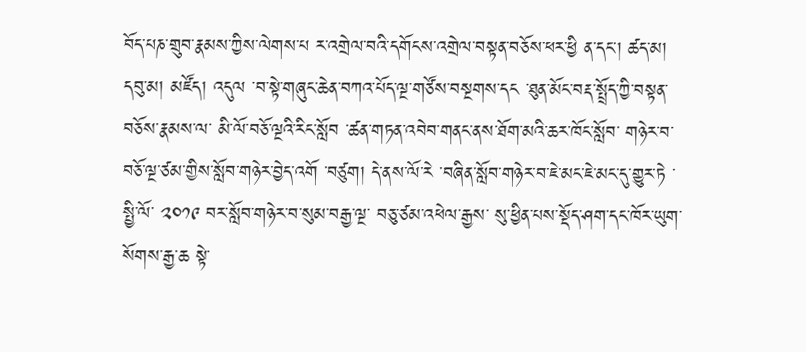བོད་པཎ་གྲུབ་རྣམས་ཀྱིས་ལེགས་པ ར་འགྲེལ་བའི་དགོངས་འགྲེལ་བསྟན་བཅོས་ཕར་ཕྱི ན་དང་། ཚད་མ། དབུ་མ། མཛོད། འདུལ ་བ་སྟེ་གཞུང་ཆེན་བཀའ་པོད་ལྔ་གཙོས་བསྔགས་དང ་ཐུན་མོང་བརྡ་སྤྲོད་ཀྱི་བསྟན་བཅོས་རྣམས་ལ་ མི་ལོ་བཅོ་ལྔའི་རིང་སློབ ་ཚན་གཏན་འབེབ་གནང་ནས་ཐོག་མའི་ཆར་ཁོང་སློབ་ གཉེར་བ་བཅོ་ལྔ་ཙམ་གྱིས་སློབ་གཉེར་བྱེད་འགོ ་བཙུག། དེ་ནས་ལོ་རེ ་བཞིན་སློབ་གཉེར་བ་ཇེ་མང་ཇེ་མང་དུ་གྱུར་ཏེ ་སྤྱི་ལོ་ ༢༠༡༩ བར་སློབ་གཉེར་བ་སུམ་བརྒྱ་ལྔ་ བཅུ་ཙམ་འཕེལ་རྒྱས་ སུ་ཕྱིན་པས་སྡོད་ཤག་དང་ཁོར་ཡུག་སོགས་རྒྱ་ཆ སྟེ་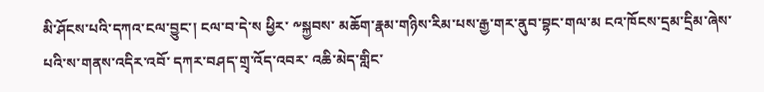མི་ཤོངས་པའི་དཀའ་ངལ་བྱུང་། ངལ་བ་དེ་ས ཕྱིར་ ༸སྐྱབས་ མཆོག་རྣམ་གཉིས་རིམ་པས་རྒྱ་གར་ནུབ་བྷང་གལ་མ ངའ་ཁོངས་དྲམ་དྲིམ་ཞེས་པའི་ས་གནས་འདིར་འབོ་ དཀར་བཤད་གྲྭ་འོད་འབར་ འཆི་མེད་གླིང་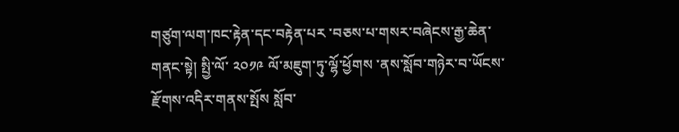གཙུག་ལག་ཁང་རྟེན་དང་བརྟེན་པར ་བཅས་པ་གསར་བཞེངས་རྒྱ་ཆེན་གནང་སྟེ། སྤྱི་ལོ་ ༢༠༡༩ ལོ་མཇུག་ཏུ་ལྷོ་ཕྱོགས ་ནས་སློབ་གཉེར་བ་ཡོངས་རྫོགས་འདིར་གནས་སྤོས སློབ་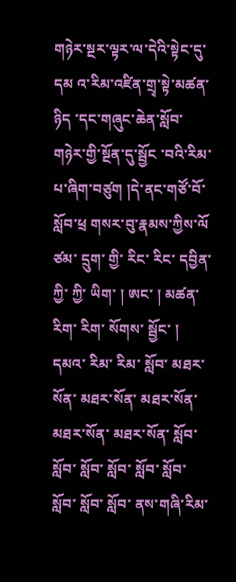གཉེར་སྔར་ལྟར་ལ་དེའི་སྟེང་དུ་དམ འ་རིམ་འཛིན་གྲྭ་སྟེ་མཚན་ཉིད ་དང་གཞུང་ཆེན་སློབ་གཉེར་གྱི་སྔོན་དུ་སྦྱོང ་བའི་རིམ་པ་ཞིག་བཙུག །དེ་ནང་གཙོ་བོ་སློབ་ཕྲ གསར་བུ་རྣམས་ཀྱིས་ལོ ཙམ་ དྲུག་ གྱི་ རིང་ རིང་ དབྱིན་ ཀྱི་ ཀྱི་ ཡིག་ ། ཨང་ ། མཚན་ རིག་ རིག་ སོགས་ སྦྱོང་ ། དམའ་ རིམ་ རིམ་ སློབ་ མཐར་སོན་ མཐར་སོན་ མཐར་སོན་ མཐར་སོན་ མཐར་སོན་ སློབ་ སློབ་ སློབ་ སློབ་ སློབ་ སློབ་ སློབ་ སློབ་ སློབ་ ནས་གཞི་རིམ་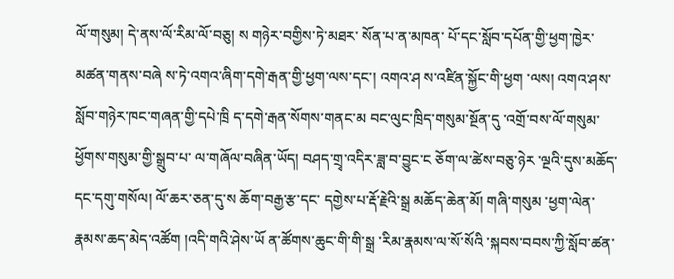ལོ་གསུམ། དེ་ནས་ལོ་རིམ་ལོ་བཅུ། ས གཉེར་བགྱིས་ཏེ་མཐར་ སོན་པ་ན་མཁན་ པོ་དང་སློབ་དཔོན་གྱི་ཕྱག་ཁྱེར་མཚན་གནས་བཞེ ས་ཏེ་འགའ་ཞིག་དགེ་རྒན་གྱི་ཕྱག་ལས་དང་། འགའ་ཤ ས་འཛིན་སྐྱོང་གི་ཕྱག ་ལས། འགའ་ཤས་སློབ་གཉེར་ཁང་གཞན་གྱི་དཔེ་ཁྲི ད་དགེ་རྒན་སོགས་གནང་མ བང་ལུང་ཁྲིད་གསུམ་སྔོན་དུ ་འགྲོ་བས་ལོ་གསུམ་ཕྱོགས་གསུམ་གྱི་སྒྲུབ་པ་ ལ་གཞོལ་བཞིན་ཡོད། བཤད་གྲྭ་འདིར་ཟླ་བ་བྱུང་ང ཅོག་ལ་ཚེས་བཅུ་ཉེར ་ལྔའི་དུས་མཆོད་དང་དགུ་གསོལ། ལོ་ཆར་ཅན་དུ་ས ཆོག་བརྒྱ་རྩ་དང་ དགྱེས་པ་རྡོ་རྗེའི་སྒྲ མཆོད་ཆེན་མོ། གཞི་གསུམ ་ཕྱག་ལེན་རྣམས་ཆད་མེད་འཚོག །འདི་གའི་ཤེས་ཡོ ན་ཚོགས་ཆུང་གི་གི་སྒྲ ་རིམ་རྣམས་ལ་སོ་སོའི ་སྐབས་བབས་ཀྱི་སློབ་ཚན་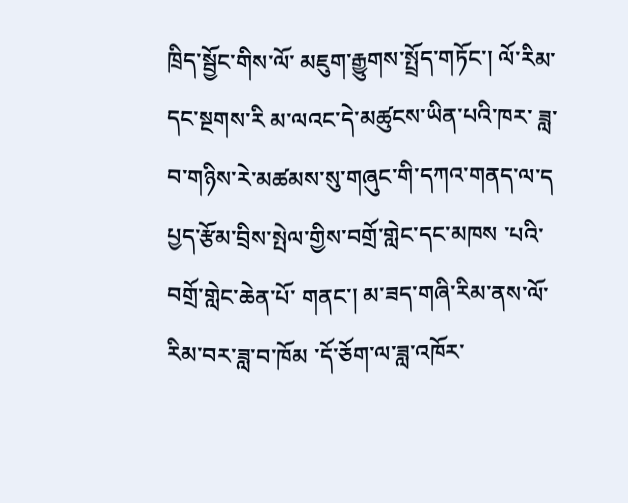ཁྲིད་སྦྱོང་གིས་ལོ་ མཇུག་རྒྱུགས་སྤྲོད་གཏོང་། ལོ་རིམ་དང་སྔགས་རི མ་ལའང་དེ་མཚུངས་ཡིན་པའི་ཁར་ ཟླ་བ་གཉིས་རེ་མཚམས་སུ་གཞུང་གི་དཀའ་གནད་ལ་ད པྱད་རྩོམ་བྲིས་སྤེལ་གྱིས་བགྲོ་གླེང་དང་མཁས ་པའི་བགྲོ་གླེང་ཆེན་པོ་ གནང་། མ་ཟད་གཞི་རིམ་ནས་ལོ་རིམ་བར་ཟླ་བ་ཁོམ ་དོ་ཅོག་ལ་ཟླ་འཁོར་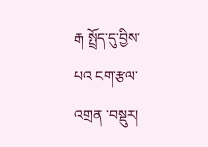རྒ སྤྲོད་དུ་བྱིས་པའ ངག་རྩལ་འགྲན ་བསྡུར།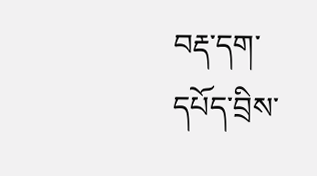བརྡ་དག་དཔོད་བྲིས་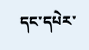དང་དཔེར་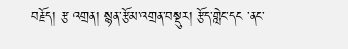བརྗོད། རྩ འགྲན། སྙན་རྩོམ་འགྲན་བསྡུར། རྩོད་གླེང་དང ་ནང་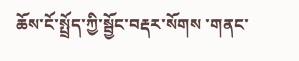ཆོས་ངོ་སྤྲོད་ཀྱི་སྦྱོང་བརྡར་སོགས ་གནང་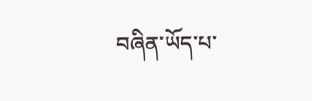བཞིན་ཡོད་པ་